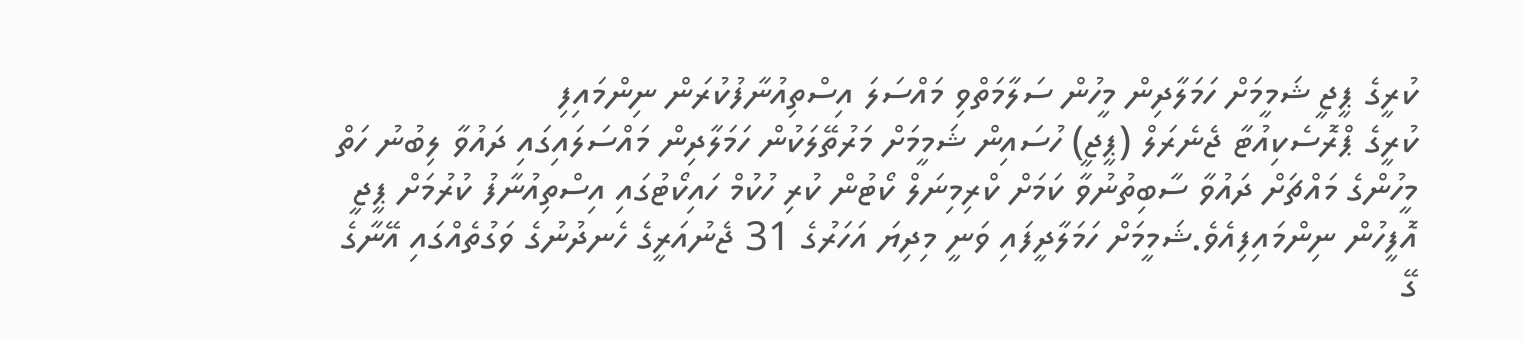ކުރީގެ ޕީޖީ ޝަމީމަށް ހަމަލާދިން މީހުން ސަލާމަތްވި މައްސަލަ އިސްތިއުނާފުކުރަން ނިންމައިފި
ކުރީގެ ޕްރޮސެކިއުޓާ ޖެނެރަލް (ޕީޖީ) ހުސައިން ޝަމީމަށް މަރުތޭލަކުން ހަމަލާދިން މައްސަލައިގައި ދައުވާ ލިބުނު ހަތް މީހުންގެ މައްޗަށް ދައުވާ ސާބިތުނުވާ ކަމަށް ކްރިމިނަލް ކޯޓުން ކުރި ހުކުމް ހައިކޯޓުގައި އިސްތިއުނާފު ކުރުމަށް ޕީޖީ އޮފީހުން ނިންމައިފިއެވެ.ޝަމީމަށް ހަމަލާދީފައި ވަނީ މިދިޔަ އަހަރުގެ 31 ޖެނުއަރީގެ ހެނދުނުގެ ވަގުތެއްގައި އޭނާގެ ގޭ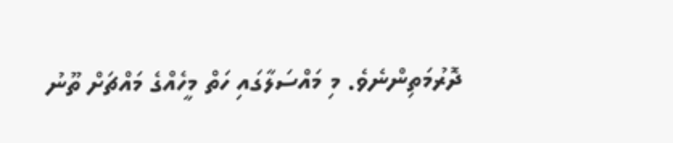ދޮރުމަތިންނެވެ. މި މައްސަލާގައި ހަތް މީހެއްގެ މައްޗަށް ތޫނު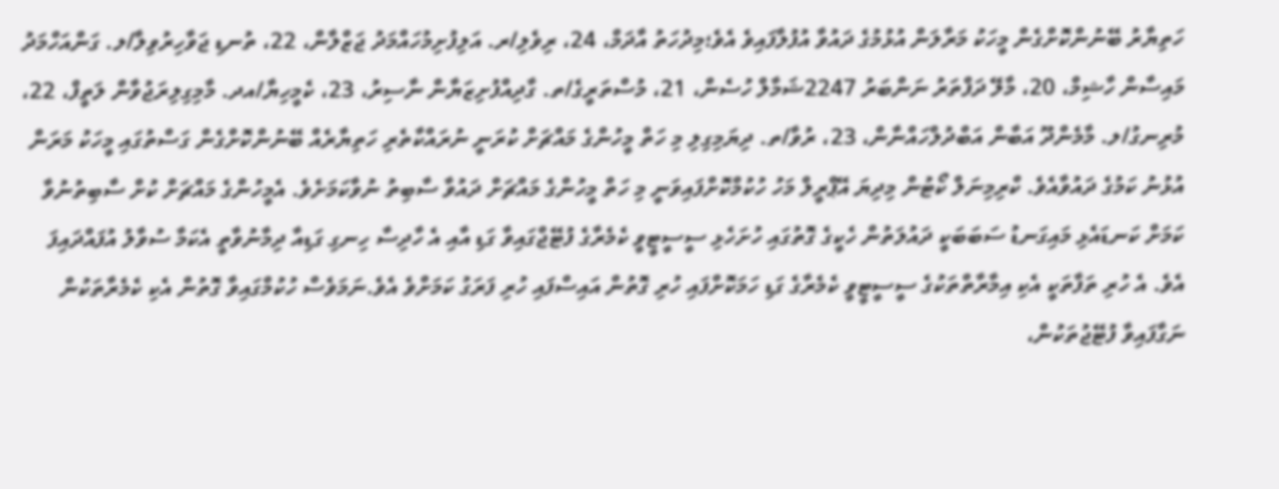ހަތިޔާރު ބޭނުންކޮށްގެން މީހަކު މަރާލަން އުޅުމުގެ ދައުވާ އުފުލާފައިވެ އެވެ؛މިދުހަތު އާދަމް، 24، ރިވެލި/ރ. އަލިފުށިމުހައްމަދު ޖަޒްލާން، 22، ތުނޑި ޖަވާހިރުވިލާ/ލ. ގަންއަހްމަދު މައިސާން ހާޝިމް، 20، މާލޭ ދަފްތަރު ނަންބަރު 2247ޝަމާލް ހުސެން، 21، މުސްތަރީގެ/ތ. ގާދިއްފުށިޒަޔާން ނާސިރު، 23، ކެމީހިޔާ/އދ. މާމިގިލިރަޖުވާން ލަތީފް، 22، މުރިނގު/ލ. މާމެންދޫ އަބާން އަބްދުލްހައްނާން، 23، ރުވާ/ތ. ދިޔަމިގިލި މި ހަތް މީހުންގެ މައްޗަށް ކުރަނީ ނުރައްކާތެރި ހަތިޔާރެއް ބޭނުންކޮށްގެން ގަސްތުގައި މީހަކު މަރަން އުޅުނު ކަމުގެ ދައުވާއެވެ. ކްރިމިނަލް ކޯޓުން މިދިޔަ އޭޕްރީލް މަހު ހުކުމްކޮށްފައިވަނީ މި ހަތް މީހުންގެ މައްޗަށް ދައުވާ ސާބިތު ނުވާކަމަށެވެ. އެމީހުންގެ މައްޗަށް ކުށް ސާބިތުނުވާ ކަމަށް ކަނޑައެޅި މައިގަނޑު ސަބަބަކީ ދައުލަތުން ހެކީގެ ގޮތުގައި ހުށަހެޅި ސީސީޓީވީ ކެމެރާގެ ފުޓޭޖްގައިވާ ގަޑި އާއި އެ ހާދިސާ ހިނގި ގަޑިއާ ދިމާނުވާތީ އެކަމާ ސުވާލު އުފައްދައިފަ އެވެ. އެ ހުރި ތަފާތަކީ އެކި އިމާރާތްތަކުގެ ސީސީޓީވީ ކެމެރާގެ ގަޑި ހަމަކޮށްފައި ހުރި ގޮތުން އައިސްފައި ހުރި ފަރަގު ކަމަށްވެ އެވެ.ނަމަވެސް ހުކުމްގައިވާ ގޮތުން އެކި ކެމެރާތަކުން ނަގާފައިވާ ފުޓޭޖުތަކުން،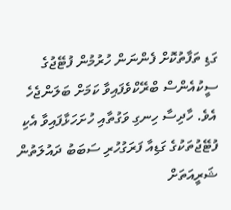ގަޑި ތަފާތުކޮށް ފެންނަން ހުރުމުން ފުޓޭޖުގެ ސީކުއެންސް ބްރޭކްވެފައިވާ ކަމަށް ބަލަންޖެހެ އެވެ. ހާދިސާ ހިނގި ވަގުތާއި ހުށަހަޅާފައިވާ އެކި ފުޓޭޖުތަކުގެ ގަޑިއާ ފަރަގުހުރި ސަބަބު ދައުލަތުން ޝަރީއަތަށް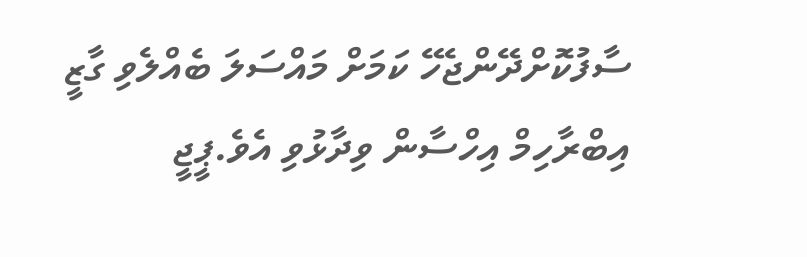ސާފުކޮށްދޭންޖެހޭ ކަމަށް މައްސަލަ ބެއްލެވި ގާޒީ އިބްރާހިމް އިހްސާން ވިދާޅުވި އެވެ.ޕީޖީ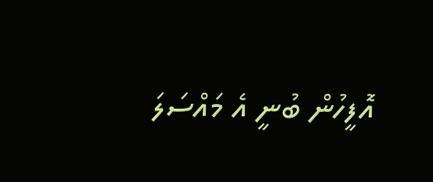އޮފީހުން ބުނީ އެ މައްސަލަ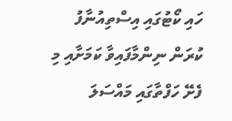ހައި ކޯޓުގައި އިސްތިއުނާފު ކުރަން ނިންމާފައިވާ ކަމަށާއި މި ފެށޭ ހަފްތާގައި މައްސަލަ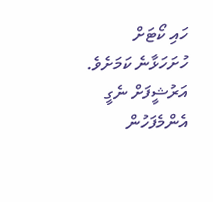ހައި ކޯޓަށް ހުށަހަޅާނެ ކަމަށެވެ.
އަރުޝީފަށް ނެގީ
އެންމެފަހުން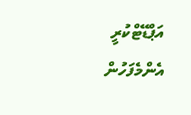އަޕްޑޭޓްކުރީ
އެންމެފަހުން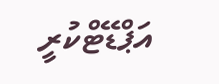އަޕްޑޭޓްކުރީ